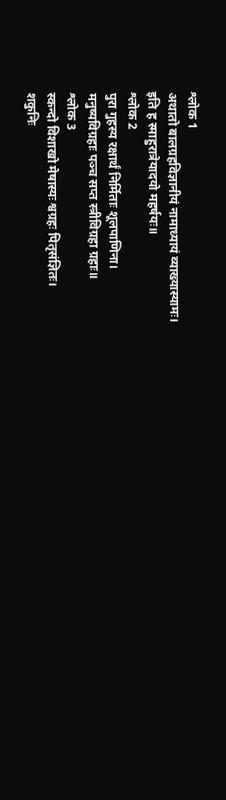श्लोक 1
अथातो बालग्रहविज्ञानीयं नामाध्यायं व्याख्यास्यामः।
इति ह स्माहुरात्रेयादयो महर्षयः॥
श्लोक 2
पुरा गुहस्य रक्षार्थं निर्मिताः शूलपाणिना।
मनुष्यविग्रहाः पञ्च सप्त स्त्रीविग्रहा ग्रहाः॥
श्लोक 3
स्कन्दो विशाखो मेषास्यः श्वग्रहः पितृसंज्ञितः।
शकुनिः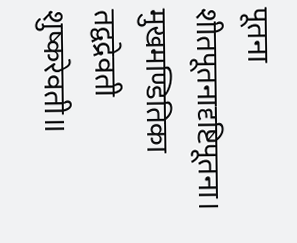पूतना शीतपूतनादृष्टिपूतना।
मुखमण्डितिका तद्वद्रेवती शुष्करेवती॥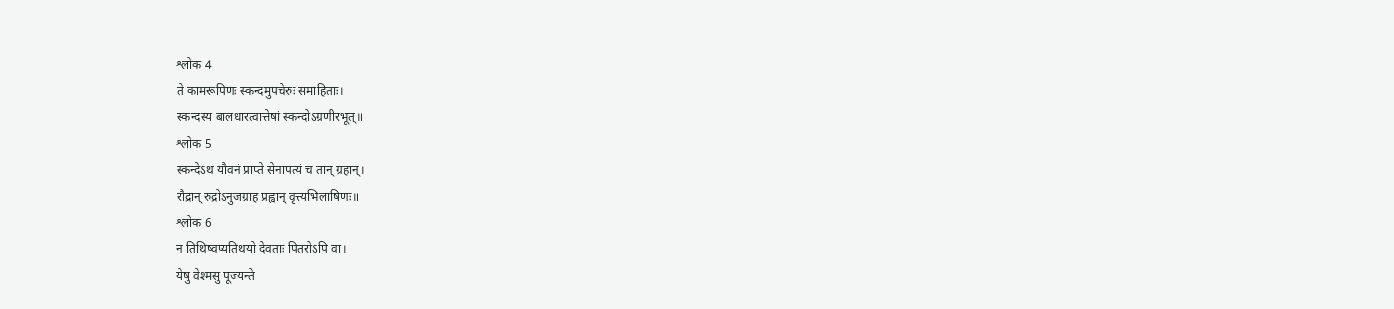श्लोक 4
ते कामरूपिणः स्कन्दमुपचेरुः समाहिताः।
स्कन्दस्य बालधारत्वात्तेषां स्कन्दोऽग्रणीरभूत्॥
श्लोक 5
स्कन्देऽथ यौवनं प्राप्ते सेनापत्यं च तान् ग्रहान्।
रौद्रान् रुद्रोऽनुजग्राह प्रह्वान् वृत्त्यभिलाषिणः॥
श्लोक 6
न तिथिष्वप्यतिथयो देवताः पितरोऽपि वा।
येषु वेश्मसु पूज्यन्ते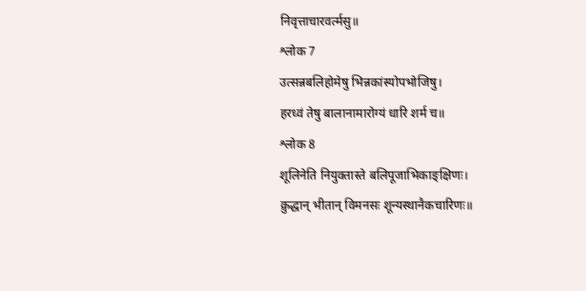निवृत्ताचारवर्त्मसु॥
श्लोक 7
उत्सन्नबलिहोमेषु भिन्नकांस्योपभोजिषु।
हरध्वं तेषु बालानामारोग्यं धारि शर्म च॥
श्लोक 8
शूलिनेति नियुक्तास्ते बलिपूजाभिकाङ्क्षिणः।
क्रुद्धान् भीतान् विमनसः शून्यस्थानैकचारिणः॥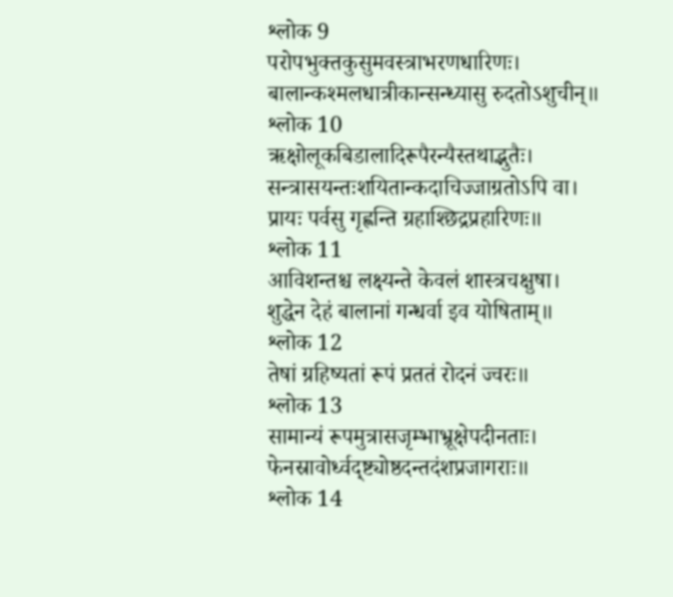श्लोक 9
परोपभुक्तकुसुमवस्त्राभरणधारिणः।
बालान्कश्मलधात्रीकान्सन्ध्यासु रुदतोऽशुचीन्॥
श्लोक 10
ऋक्षोलूकबिडालादिरूपैरन्यैस्तथाद्भुतैः।
सन्त्रासयन्तःशयितान्कदाचिज्जाग्रतोऽपि वा।
प्रायः पर्वसु गृह्णन्ति ग्रहाश्छिद्रप्रहारिणः॥
श्लोक 11
आविशन्तश्च लक्ष्यन्ते केवलं शास्त्रचक्षुषा।
शुद्धेन देहं बालानां गन्धर्वा इव योषिताम्॥
श्लोक 12
तेषां ग्रहिष्यतां रूपं प्रततं रोदनं ज्वरः॥
श्लोक 13
सामान्यं रूपमुत्रासजृम्भाभ्रूक्षेपदीनताः।
फेनस्रावोर्ध्वद्ष्ट्योष्ठदन्तदंशप्रजागराः॥
श्लोक 14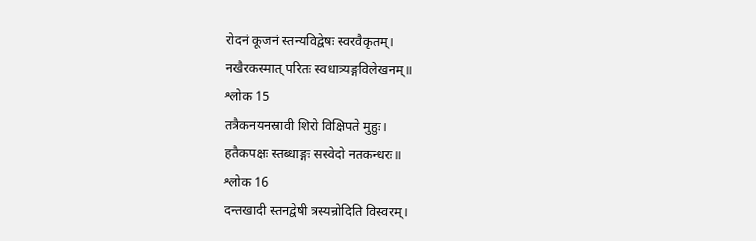रोदनं कूजनं स्तन्यविद्वेषः स्वरवैकृतम्।
नखैरकस्मात् परितः स्वधात्र्यङ्गविलेखनम्॥
श्लोक 15
तत्रैकनयनस्रावी शिरो विक्षिपते मुहुः।
हतैकपक्षः स्तब्धाङ्गः सस्वेदो नतकन्धरः॥
श्लोक 16
दन्तखादी स्तनद्वेषी त्रस्यन्रोदिति विस्वरम्।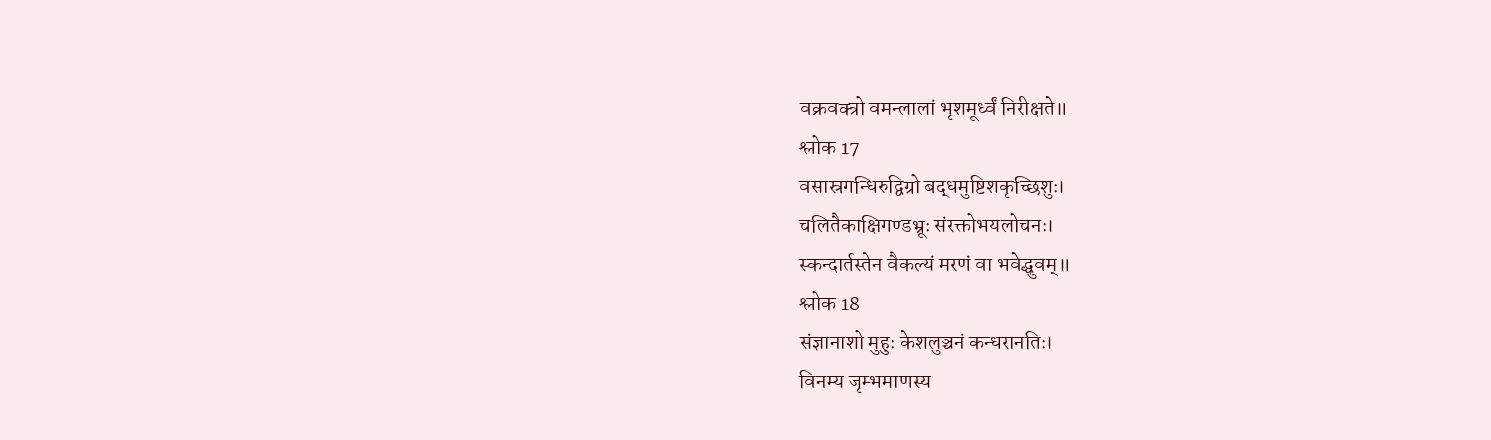वक्रवक्त्रो वमन्लालां भृशमूर्ध्वं निरीक्षते॥
श्लोक 17
वसास्रगन्धिरुद्विग्रो बद्धमुष्टिशकृच्छिशुः।
चलितैकाक्षिगण्डभ्रूः संरक्तोभयलोचनः।
स्कन्दार्तस्तेन वैकल्यं मरणं वा भवेद्ध्रुवम्॥
श्लोक 18
संज्ञानाशो मुहुः केशलुञ्चनं कन्धरानतिः।
विनम्य जृम्भमाणस्य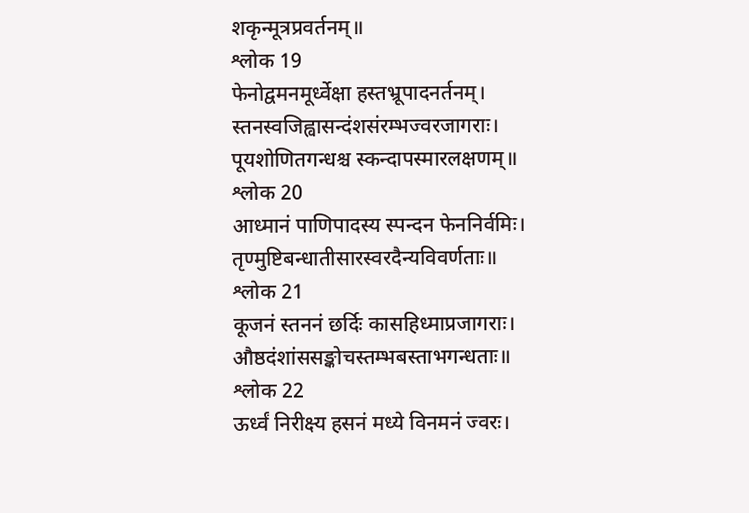शकृन्मूत्रप्रवर्तनम्॥
श्लोक 19
फेनोद्वमनमूर्ध्वेक्षा हस्तभ्रूपादनर्तनम्।
स्तनस्वजिह्वासन्दंशसंरम्भज्वरजागराः।
पूयशोणितगन्धश्च स्कन्दापस्मारलक्षणम्॥
श्लोक 20
आध्मानं पाणिपादस्य स्पन्दन फेननिर्वमिः।
तृण्मुष्टिबन्धातीसारस्वरदैन्यविवर्णताः॥
श्लोक 21
कूजनं स्तननं छर्दिः कासहिध्माप्रजागराः।
औष्ठदंशांससङ्कोचस्तम्भबस्ताभगन्धताः॥
श्लोक 22
ऊर्ध्वं निरीक्ष्य हसनं मध्ये विनमनं ज्वरः।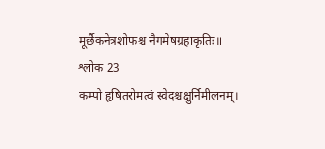मूर्छैकनेत्रशोफश्च नैगमेषग्रहाकृतिः॥
श्लोक 23
कम्पो हृषितरोमत्वं स्वेदश्चक्षुर्निमीलनम्।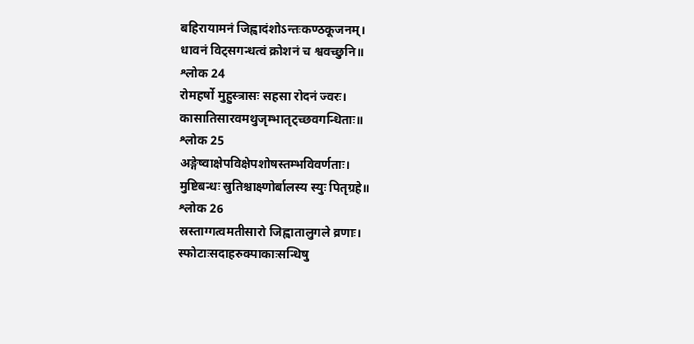बहिरायामनं जिह्वादंशोऽन्तःकण्ठकूजनम्।
धावनं विट्सगन्धत्वं क्रोशनं च श्ववच्छुनि॥
श्लोक 24
रोमहर्षो मुहुस्त्रासः सहसा रोदनं ज्वरः।
कासातिसारवमथुजृम्भातृट्च्छवगन्धिताः॥
श्लोक 25
अङ्गेष्वाक्षेपविक्षेपशोषस्तम्भविवर्णताः।
मुष्टिबन्धः स्रुतिश्चाक्ष्णोर्बालस्य स्युः पितृग्रहे॥
श्लोक 26
स्रस्ताग्गत्वमतीसारो जिह्वातालुगले व्रणाः।
स्फोटाःसदाहरुक्पाकाःसन्धिषु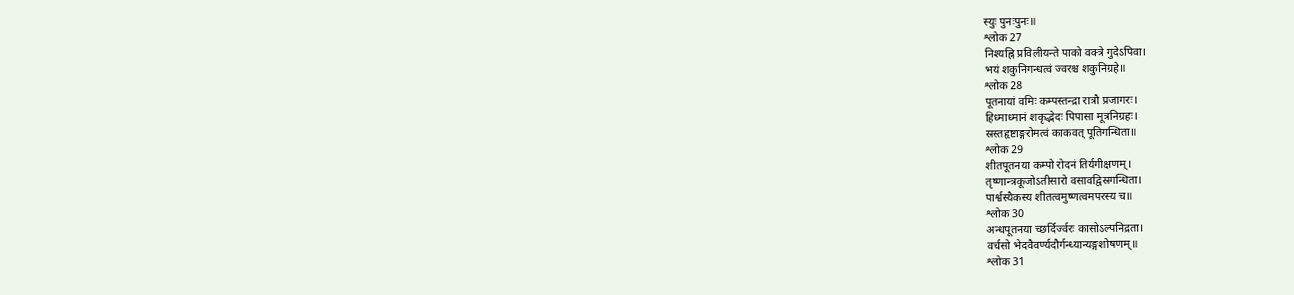स्युः पुनःपुनः॥
श्लोक 27
निश्यह्नि प्रविलीयन्ते पाको वक्त्रे गुदेऽपिवा।
भयं शकुनिगन्धत्वं ज्वरश्च शकुनिग्रहे॥
श्लोक 28
पूतनायां वमिः कम्पस्तन्द्रा रात्रौ प्रजागरः।
हिध्माध्मानं शकृद्भेदः पिपासा मूत्रनिग्रहः।
स्रस्तहृष्टाङ्गरोमत्वं काकवत् पूतिगन्धिता॥
श्लोक 29
शीतपूतनया कम्पो रोदनं तिर्यगीक्षणम्।
तृष्णान्त्रकूजोऽतीसारो वसावद्विस्रगन्धिता।
पार्श्वस्यैकस्य शीतत्वमुष्णत्वमपरस्य च॥
श्लोक 30
अन्धपूतनया च्छर्दिर्ज्वरः कासोऽल्पनिद्रता।
वर्चसो भेदवैवर्ण्यदौर्गन्ध्यान्यङ्गशोषणम्॥
श्लोक 31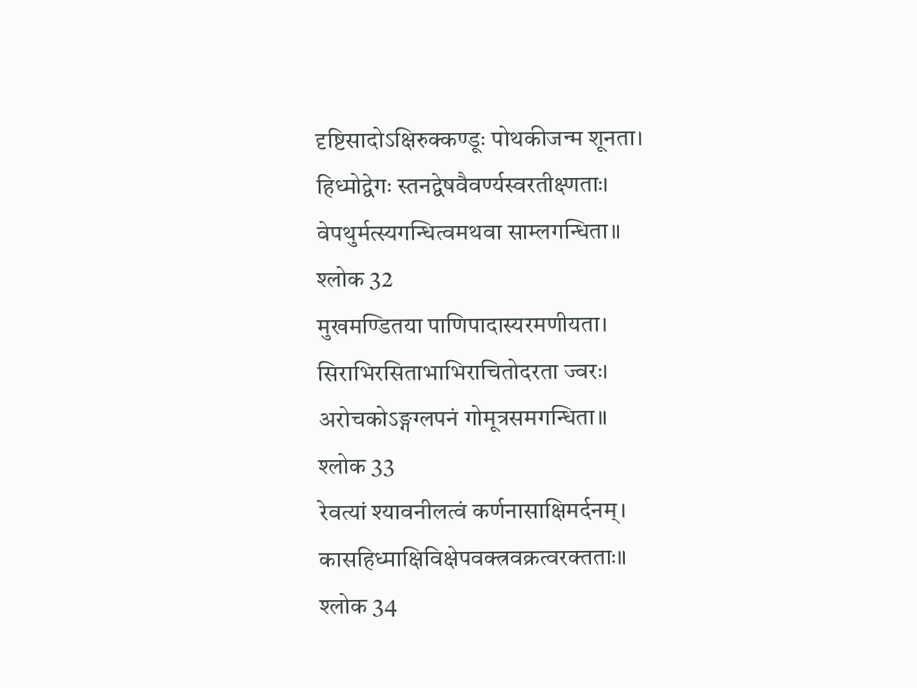दृष्टिसादोऽक्षिरुक्कण्डूः पोथकीजन्म शूनता।
हिध्मोद्वेगः स्तनद्वेषवैवर्ण्यस्वरतीक्ष्णताः।
वेपथुर्मत्स्यगन्धित्वमथवा साम्लगन्धिता॥
श्लोक 32
मुखमण्डितया पाणिपादास्यरमणीयता।
सिराभिरसिताभाभिराचितोदरता ज्वरः।
अरोचकोऽङ्गग्लपनं गोमूत्रसमगन्धिता॥
श्लोक 33
रेवत्यां श्यावनीलत्वं कर्णनासाक्षिमर्दनम्।
कासहिध्माक्षिविक्षेपवक्त्रवक्रत्वरक्तताः॥
श्लोक 34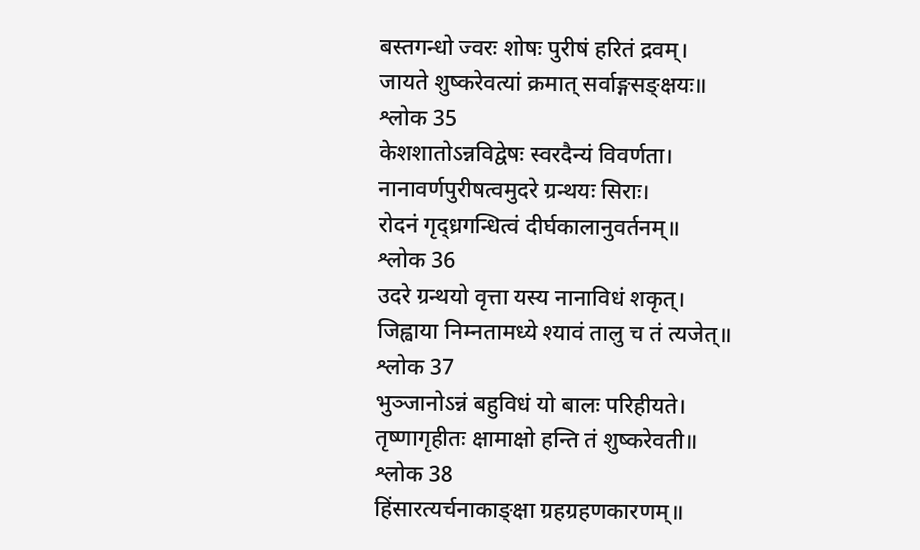बस्तगन्धो ज्वरः शोषः पुरीषं हरितं द्रवम्।
जायते शुष्करेवत्यां क्रमात् सर्वाङ्गसङ्क्षयः॥
श्लोक 35
केशशातोऽन्नविद्वेषः स्वरदैन्यं विवर्णता।
नानावर्णपुरीषत्वमुदरे ग्रन्थयः सिराः।
रोदनं गृद्ध्रगन्धित्वं दीर्घकालानुवर्तनम्॥
श्लोक 36
उदरे ग्रन्थयो वृत्ता यस्य नानाविधं शकृत्।
जिह्वाया निम्नतामध्ये श्यावं तालु च तं त्यजेत्॥
श्लोक 37
भुञ्जानोऽन्नं बहुविधं यो बालः परिहीयते।
तृष्णागृहीतः क्षामाक्षो हन्ति तं शुष्करेवती॥
श्लोक 38
हिंसारत्यर्चनाकाङ्क्षा ग्रहग्रहणकारणम्॥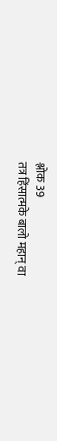श्लोक 39
तत्र हिंसात्मके बालो महान् वा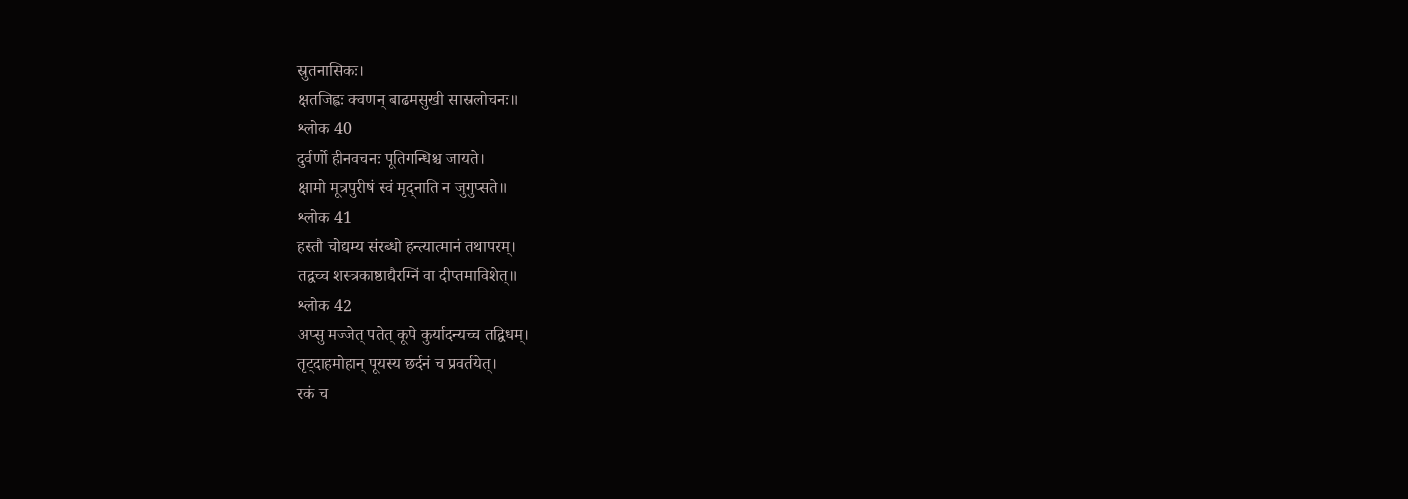स्रुतनासिकः।
क्षतजिह्वः क्वणन् बाढमसुखी सास्रलोचनः॥
श्लोक 40
दुर्वर्णो हीनवचनः पूतिगन्धिश्च जायते।
क्षामो मूत्रपुरीषं स्वं मृद्नाति न जुगुप्सते॥
श्लोक 41
हस्तौ चोद्यम्य संरब्धो हन्त्यात्मानं तथापरम्।
तद्वच्च शस्त्रकाष्ठाद्यैरग्निं वा दीप्तमाविशेत्॥
श्लोक 42
अप्सु मज्जेत् पतेत् कूपे कुर्यादन्यच्च तद्विधम्।
तृट्दाहमोहान् पूयस्य छर्दनं च प्रवर्तयेत्।
रकं च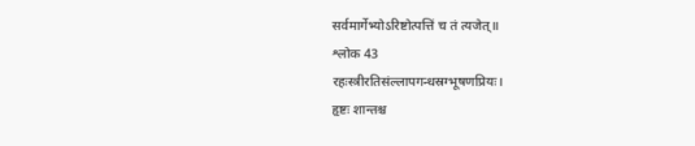सर्वमार्गेभ्योऽरिष्टोत्पत्तिं च तं त्यजेत्॥
श्लोक 43
रहःस्त्रीरतिसंल्लापगन्धस्रग्भूषणप्रियः।
हृष्टः शान्तश्च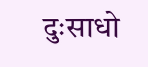दुःसाधो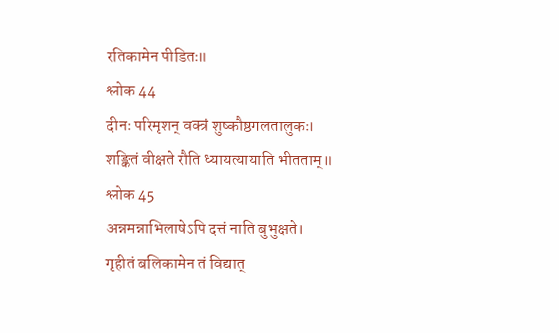रतिकामेन पीडितः॥
श्लोक 44
दीनः परिमृशन् वक्त्रं शुष्कौष्ठगलतालुकः।
शङ्कितं वीक्षते रौति ध्यायत्यायाति भीतताम्॥
श्लोक 45
अन्नमन्नाभिलाषेऽपि दत्तं नाति बुभुक्षते।
गृहीतं बलिकामेन तं विद्यात्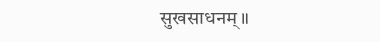सुखसाधनम्॥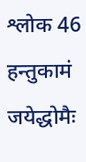श्लोक 46
हन्तुकामं जयेद्धोमैः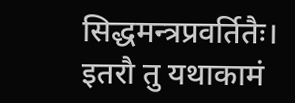सिद्धमन्त्रप्रवर्तितैः।
इतरौ तु यथाकामं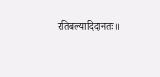रतिबल्यादिदानतः॥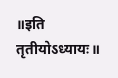॥इति तृतीयोऽध्यायः॥